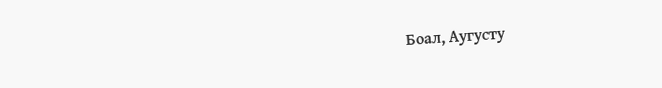Боал, Аугусту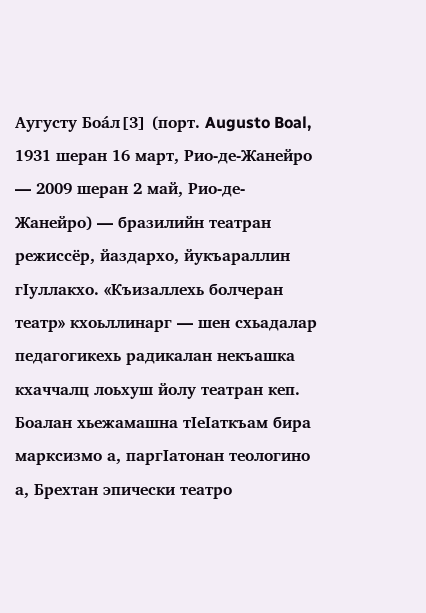Аугусту Боа́л[3] (порт. Augusto Boal, 1931 шеран 16 март, Рио-де-Жанейро — 2009 шеран 2 май, Рио-де-Жанейро) — бразилийн театран режиссёр, йаздархо, йукъараллин гӀуллакхо. «Къизаллехь болчеран театр» кхоьллинарг — шен схьадалар педагогикехь радикалан некъашка кхаччалц лоьхуш йолу театран кеп. Боалан хьежамашна тӀеӀаткъам бира марксизмо а, паргӀатонан теологино а, Брехтан эпически театро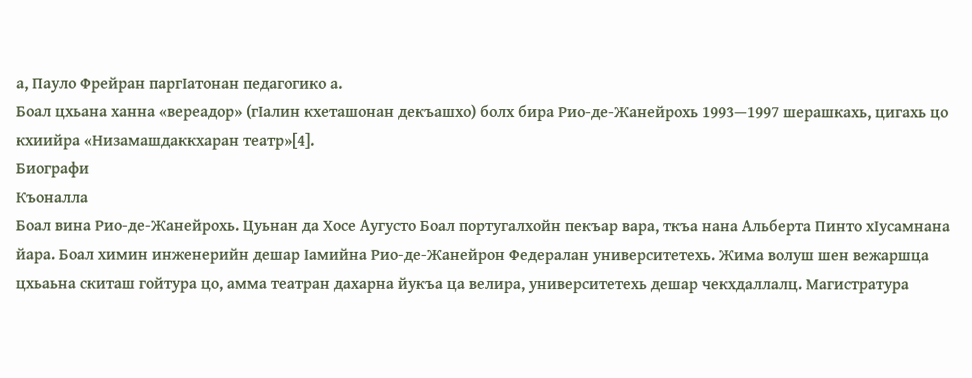а, Пауло Фрейран паргӀатонан педагогико а.
Боал цхьана ханна «вереадор» (гӀалин кхеташонан декъашхо) болх бира Рио-де-Жанейрохь 1993—1997 шерашкахь, цигахь цо кхиийра «Низамашдаккхаран театр»[4].
Биографи
Къоналла
Боал вина Рио-де-Жанейрохь. Цуьнан да Хосе Аугусто Боал португалхойн пекъар вара, ткъа нана Альберта Пинто хӀусамнана йара. Боал химин инженерийн дешар Ӏамийна Рио-де-Жанейрон Федералан университетехь. Жима волуш шен вежаршца цхьаьна скиташ гойтура цо, амма театран дахарна йукъа ца велира, университетехь дешар чекхдаллалц. Магистратура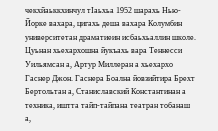чекхйаьккхинчул тӀаьхьа 1952 шарахь Нью-Йорке вахара, цигахь деша вахара Колумбин университетан драматиеин исбаьхьаллин школе. Цуьнан хьехархошна йукъахь вара Теннесси Уильямсан а, Артур Миллеран а хьехархо Гаснер Джон. Гаснера Боална йовзийтира Брехт Бертольтан а, Станиславский Константинан а техника, иштта тайп-тайпана театран тобанаш а,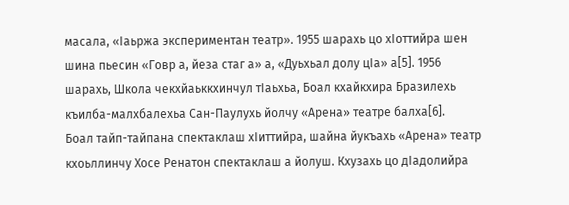масала, «Ӏаьржа экспериментан театр». 1955 шарахь цо хӀоттийра шен шина пьесин «Говр а, йеза стаг а» а, «Дуьхьал долу цӀа» а[5]. 1956 шарахь, Школа чекхйаьккхинчул тӀаьхьа, Боал кхайкхира Бразилехь къилба-малхбалехьа Сан-Паулухь йолчу «Арена» театре балха[6].
Боал тайп-тайпана спектаклаш хӀиттийра, шайна йукъахь «Арена» театр кхоьллинчу Хосе Ренатон спектаклаш а йолуш. Кхузахь цо дӀадолийра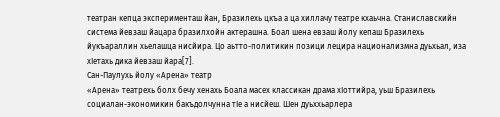театран кепца эксперименташ йан, Бразилехь цкъа а ца хиллачу театре кхаьчна. Станиславскийн система йевзаш йацара бразилхойн актерашна. Боал шена евзаш йолу кепаш Бразилехь йукъараллин хьелашца нисйира. Цо аьтто-политикин позици лецира национализмна дуьхьал, иза хӀетахь дика йевзаш йара[7].
Сан-Паулухь йолу «Арена» театр
«Арена» театрехь болх бечу хенахь Боала масех классикан драма хӀоттийра, уьш Бразилехь социалан-экономикин бакъдолчунна тӀе а нисйеш. Шен дуьххьарлера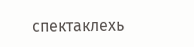спектаклехь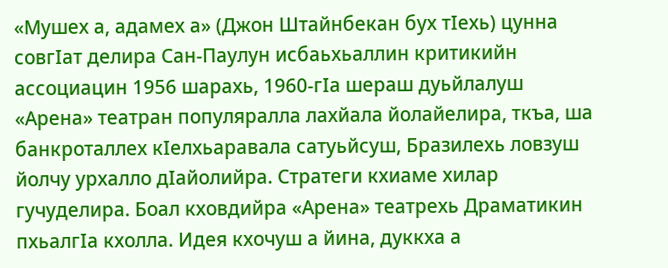«Мушех а, адамех а» (Джон Штайнбекан бух тӀехь) цунна совгӀат делира Сан-Паулун исбаьхьаллин критикийн ассоциацин 1956 шарахь, 1960-гӀа шераш дуьйлалуш «Арена» театран популяралла лахйала йолайелира, ткъа, ша банкроталлех кӀелхьаравала сатуьйсуш, Бразилехь ловзуш йолчу урхалло дӀайолийра. Стратеги кхиаме хилар гучуделира. Боал кховдийра «Арена» театрехь Драматикин пхьалгӀа кхолла. Идея кхочуш а йина, дуккха а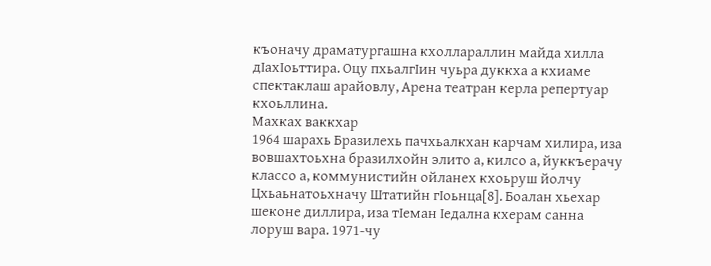къоначу драматургашна кхоллараллин майда хилла дӀахӀоьттира. Оцу пхьалгӀин чуьра дуккха а кхиаме спектаклаш арайовлу, Арена театран керла репертуар кхоьллина.
Махках ваккхар
1964 шарахь Бразилехь пачхьалкхан карчам хилира, иза вовшахтоьхна бразилхойн элито а, килсо а, йуккъерачу классо а, коммунистийн ойланех кхоьруш йолчу Цхьаьнатоьхначу Штатийн гӀоьнца[8]. Боалан хьехар шеконе диллира, иза тӀеман Ӏедална кхерам санна лоруш вара. 1971-чу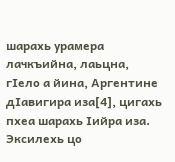шарахь урамера лачкъийна, лаьцна, гӀело а йина, Аргентине дӀавигира иза[4], цигахь пхеа шарахь Ӏийра иза. Эксилехь цо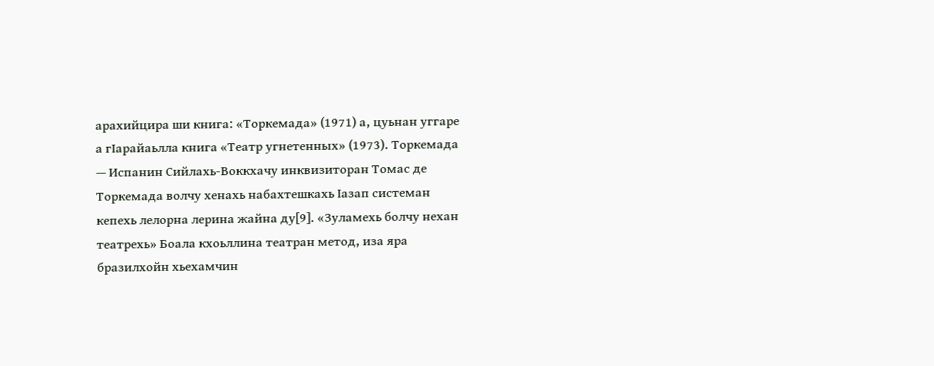арахийцира ши книга: «Торкемада» (1971) а, цуьнан уггаре а гӀарайаьлла книга «Театр угнетенных» (1973). Торкемада — Испанин Сийлахь-Воккхачу инквизиторан Томас де Торкемада волчу хенахь набахтешкахь Ӏазап системан кепехь лелорна лерина жайна ду[9]. «Зуламехь болчу нехан театрехь» Боала кхоьллина театран метод, иза яра бразилхойн хьехамчин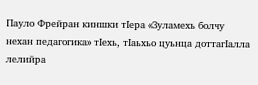Пауло Фрейран киншки тӀера «Зуламехь болчу нехан педагогика» тӀехь, тӀаьхьо цуьнца доттагӀалла лелийра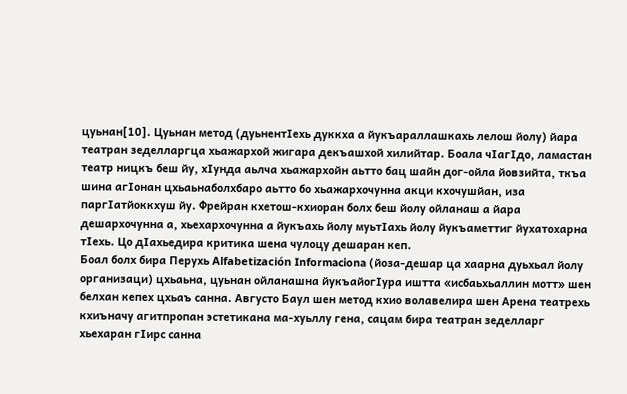цуьнан[10]. Цуьнан метод (дуьнентӀехь дуккха а йукъараллашкахь лелош йолу) йара театран зеделларгца хьажархой жигара декъашхой хилийтар. Боала чӀагӀдо, ламастан театр ницкъ беш йу, хӀунда аьлча хьажархойн аьтто бац шайн дог-ойла йовзийта, ткъа шина агӀонан цхьаьнаболхбаро аьтто бо хьажархочунна акци кхочушйан, иза паргӀатйоккхуш йу. Фрейран кхетош-кхиоран болх беш йолу ойланаш а йара дешархочунна а, хьехархочунна а йукъахь йолу муьтӀахь йолу йукъаметтиг йухатохарна тӀехь. Цо дӀахьедира критика шена чулоцу дешаран кеп.
Боал болх бира Перухь Alfabetización Informaciona (йоза-дешар ца хаарна дуьхьал йолу организаци) цхьаьна, цуьнан ойланашна йукъайогӀура иштта «исбаьхьаллин мотт» шен белхан кепех цхьаъ санна. Августо Баул шен метод кхио волавелира шен Арена театрехь кхиъначу агитпропан эстетикана ма-хуьллу гена, сацам бира театран зеделларг хьехаран гӀирс санна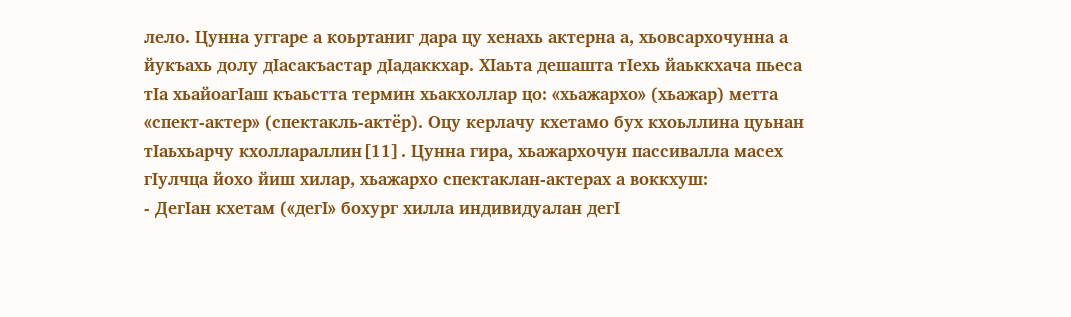лело. Цунна уггаре а коьртаниг дара цу хенахь актерна а, хьовсархочунна а йукъахь долу дӀасакъастар дӀадаккхар. ХӀаьта дешашта тӀехь йаьккхача пьеса тӀа хьайоагӀаш къаьстта термин хьакхоллар цо: «хьажархо» (хьажар) метта «спект-актер» (спектакль-актёр). Оцу керлачу кхетамо бух кхоьллина цуьнан тӀаьхьарчу кхоллараллин[11]. Цунна гира, хьажархочун пассивалла масех гӀулчца йохо йиш хилар, хьажархо спектаклан-актерах а воккхуш:
- ДегӀан кхетам («дегӀ» бохург хилла индивидуалан дегӀ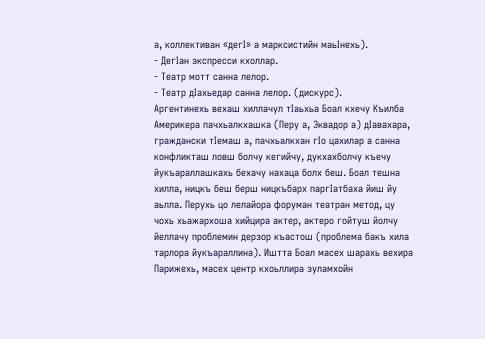а, коллективан «дегӀ» а марксистийн маьӀнехь).
- ДегӀан экспресси кхоллар.
- Театр мотт санна лелор.
- Театр дӀахьедар санна лелор. (дискурс).
Аргентинехь вехаш хиллачул тӀаьхьа Боал кхечу Къилба Америкера пачхьалкхашка (Перу а, Эквадор а) дӀавахара, граждански тӀемаш а, пачхьалкхан гӀо цахилар а санна конфликташ ловш болчу кегийчу, дукхахболчу къечу йукъараллашкахь бехачу нахаца болх беш. Боал тешна хилла, ницкъ беш берш ницкъбарх паргӀатбаха йиш йу аьлла. Перухь цо лелайора форуман театран метод, цу чохь хьажархоша хийцира актер, актеро гойтуш йолчу йеллачу проблемин дерзор къастош (проблема бакъ хила тарлора йукъараллина). Иштта Боал масех шарахь вехира Парижехь, масех центр кхоьллира зуламхойн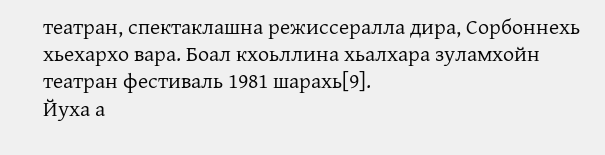театран, спектаклашна режиссералла дира, Сорбоннехь хьехархо вара. Боал кхоьллина хьалхара зуламхойн театран фестиваль 1981 шарахь[9].
Йуха а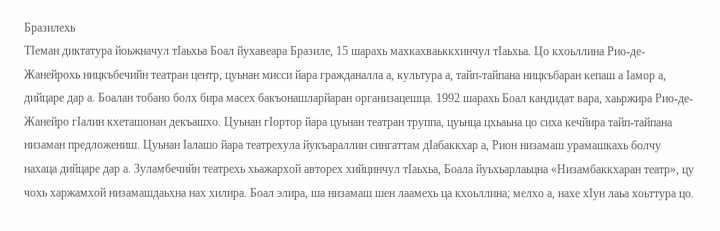Бразилехь
ТӀеман диктатура йоьжначул тӀаьхьа Боал йухавеара Бразиле, 15 шарахь махкахваьккхинчул тӀаьхьа. Цо кхоьллина Рио-де-Жанейрохь ницкъбечийн театран центр, цуьнан мисси йара гражданалла а, культура а, тайп-тайпана ницкъбаран кепаш а Ӏамор а, дийцаре дар а. Боалан тобано болх бира масех бакъонашларйаран организацешца. 1992 шарахь Боал кандидат вара, хаьржира Рио-де-Жанейро гӀалин кхеташонан декъашхо. Цуьнан гӀортор йара цуьнан театран труппа, цуьнца цхьаьна цо сиха кечйира тайп-тайпана низаман предложениш. Цуьнан Ӏалашо йара театрехула йукъараллин сингаттам дӀабаккхар а, Рион низамаш урамашкахь болчу нахаца дийцаре дар а. Зуламбечийн театрехь хьажархой авторех хийцинчул тӀаьхьа, Боала йуьхьарлаьцна «Низамбаккхаран театр», цу чохь харжамхой низамашдаьхна нах хилира. Боал элира, ша низамаш шен лаамехь ца кхоьллина; мелхо а, нахе хӀун лаьа хоьттура цо.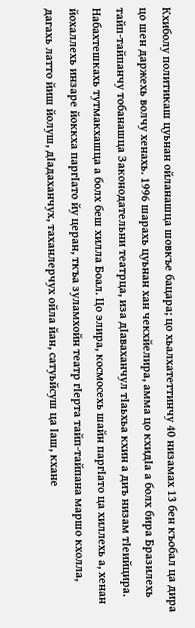Кхиболу политикаш цуьнан ойланашца шовкъе бацара; цо хьалхатеттинчу 40 низамах 13 бен къобал ца дира цо шен даржехь волчу хенахь. 1996 шарахь цуьнан хан чекхйелира, амма цо кхидӀа а болх бира Бразилехь тайп-тайпанчу тобанашца Законодательни театрца, иза дӀаваханчул тӀаьхьа кхин а диъ низам тӀеийцира. Набахтешкахь тутмакхашца а болх беш хилла Боал. Цо элира, космосехь шайн паргӀато ца хиллехь а, хенан йохаллехь инзаре йоккха паргӀато йу церан, ткъа зуламхойн театр гӀерта тайп-тайпана маршо кхолла, дагахь латто йиш йолуш, дӀадаханчух, таханлерчух ойла йан, сатуьйсуш ца Ӏаш, кхане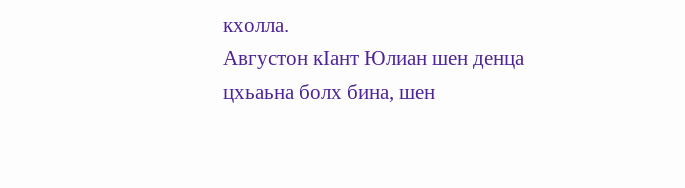кхолла.
Августон кӀант Юлиан шен денца цхьаьна болх бина, шен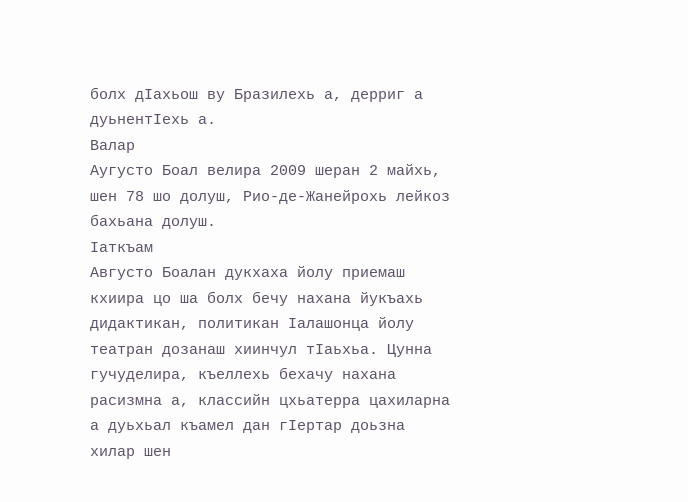болх дӀахьош ву Бразилехь а, дерриг а дуьнентӀехь а.
Валар
Аугусто Боал велира 2009 шеран 2 майхь, шен 78 шо долуш, Рио-де-Жанейрохь лейкоз бахьана долуш.
Ӏаткъам
Августо Боалан дукхаха йолу приемаш кхиира цо ша болх бечу нахана йукъахь дидактикан, политикан Ӏалашонца йолу театран дозанаш хиинчул тӀаьхьа. Цунна гучуделира, къеллехь бехачу нахана расизмна а, классийн цхьатерра цахиларна а дуьхьал къамел дан гӀертар доьзна хилар шен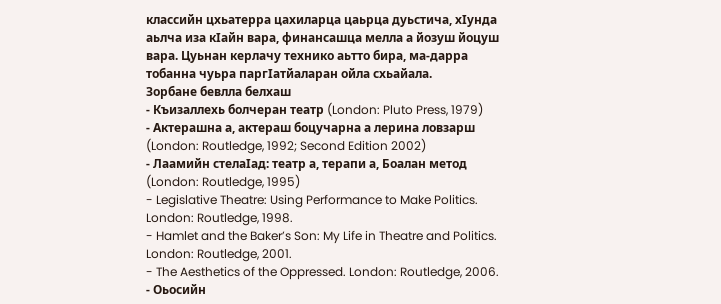классийн цхьатерра цахиларца цаьрца дуьстича, хӀунда аьлча иза кӀайн вара, финансашца мелла а йозуш йоцуш вара. Цуьнан керлачу технико аьтто бира, ма-дарра тобанна чуьра паргӀатйаларан ойла схьайала.
Зорбане бевлла белхаш
- Къизаллехь болчеран театр (London: Pluto Press, 1979)
- Актерашна а, актераш боцучарна а лерина ловзарш (London: Routledge, 1992; Second Edition 2002)
- Лаамийн стелаӀад: театр а, терапи а, Боалан метод (London: Routledge, 1995)
- Legislative Theatre: Using Performance to Make Politics. London: Routledge, 1998.
- Hamlet and the Baker’s Son: My Life in Theatre and Politics. London: Routledge, 2001.
- The Aesthetics of the Oppressed. London: Routledge, 2006.
- Оьосийн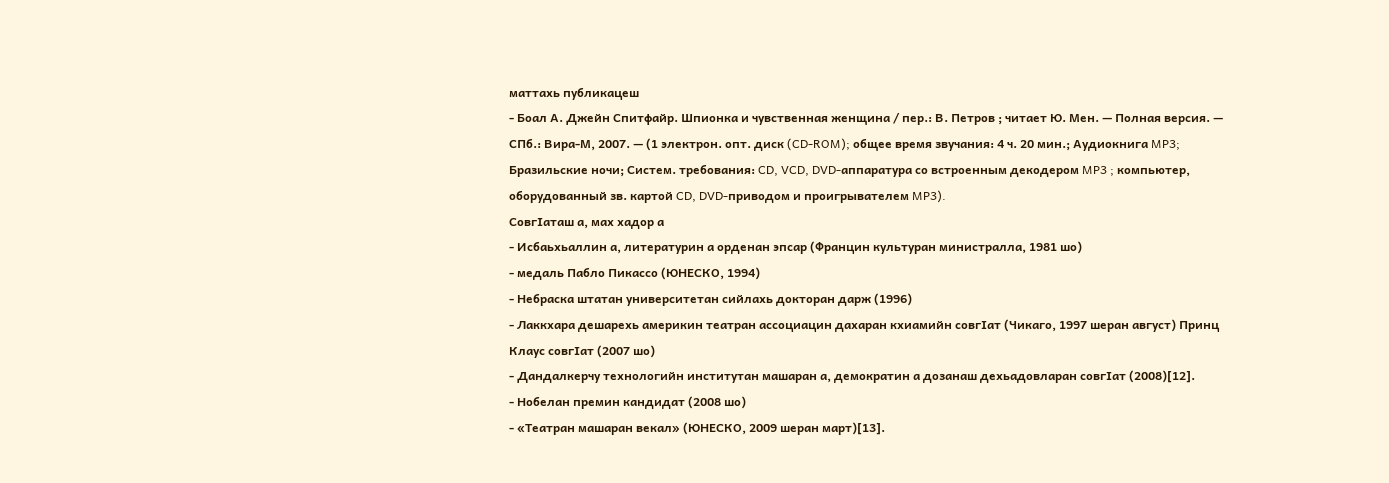маттахь публикацеш
- Боал А. Джейн Спитфайр. Шпионка и чувственная женщина / пер.: В. Петров ; читает Ю. Мен. — Полная версия. — СПб.: Вира-М, 2007. — (1 электрон. опт. диск (CD-ROM); общее время звучания: 4 ч. 20 мин.; Аудиокнига MP3; Бразильские ночи; Систем. требования: CD, VCD, DVD-аппаратура со встроенным декодером MP3 ; компьютер, оборудованный зв. картой CD, DVD-приводом и проигрывателем MP3).
СовгӀаташ а, мах хадор а
- Исбаьхьаллин а, литературин а орденан эпсар (Францин культуран министралла, 1981 шо)
- медаль Пабло Пикассо (ЮНЕСКО, 1994)
- Небраска штатан университетан сийлахь докторан дарж (1996)
- Лаккхара дешарехь америкин театран ассоциацин дахаран кхиамийн совгӀат (Чикаго, 1997 шеран август) Принц Клаус совгӀат (2007 шо)
- Дандалкерчу технологийн институтан машаран а, демократин а дозанаш дехьадовларан совгӀат (2008)[12].
- Нобелан премин кандидат (2008 шо)
- «Театран машаран векал» (ЮНЕСКО, 2009 шеран март)[13].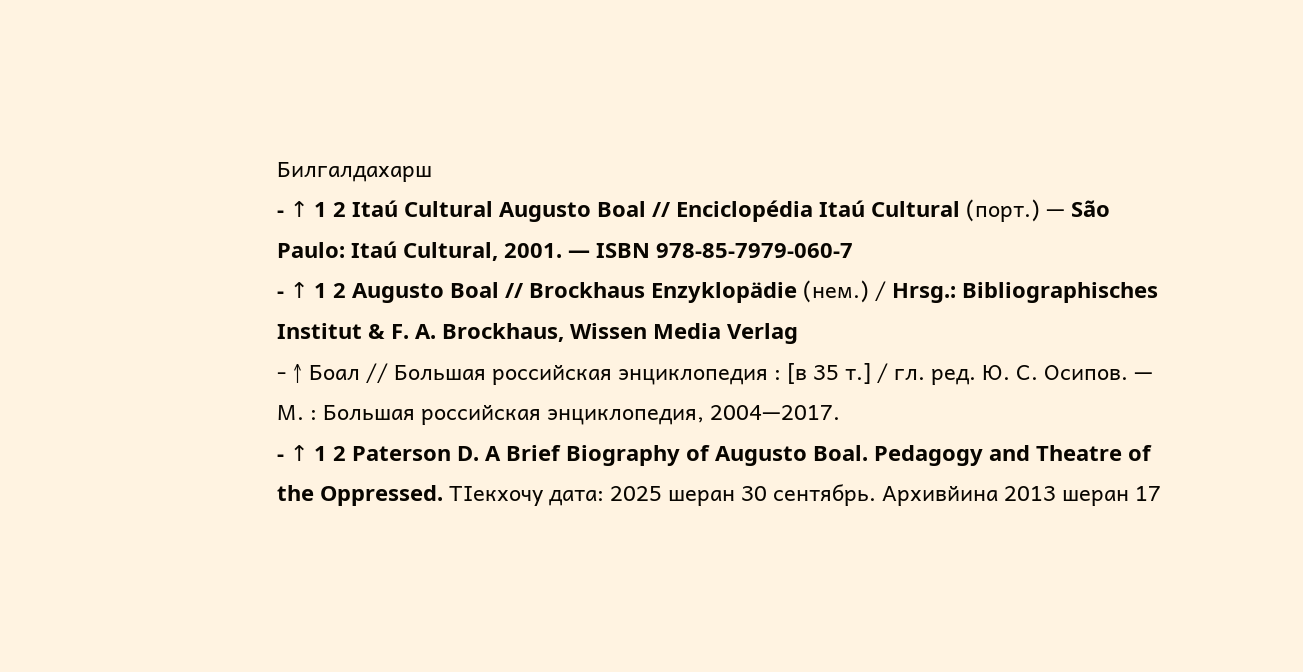Билгалдахарш
- ↑ 1 2 Itaú Cultural Augusto Boal // Enciclopédia Itaú Cultural (порт.) — São Paulo: Itaú Cultural, 2001. — ISBN 978-85-7979-060-7
- ↑ 1 2 Augusto Boal // Brockhaus Enzyklopädie (нем.) / Hrsg.: Bibliographisches Institut & F. A. Brockhaus, Wissen Media Verlag
- ↑ Боал // Большая российская энциклопедия : [в 35 т.] / гл. ред. Ю. С. Осипов. — М. : Большая российская энциклопедия, 2004—2017.
- ↑ 1 2 Paterson D. A Brief Biography of Augusto Boal. Pedagogy and Theatre of the Oppressed. ТӀекхочу дата: 2025 шеран 30 сентябрь. Архивйина 2013 шеран 17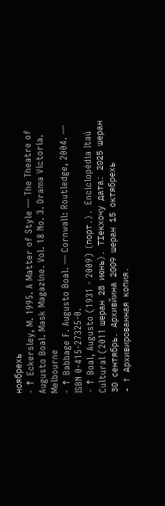ноябрехь
- ↑ Eckersley, M. 1995. A Matter of Style — The Theatre of Augusto Boal. Mask Magazine. Vol. 18 No. 3. Drama Victoria. Melbourne
- ↑ Babbage F. Augusto Boal. — Cornwall: Routledge, 2004. — ISBN 0-415-27325-0.
- ↑ Boal, Augusto (1931 - 2009) (порт.). Enciclopédia Itaú Cultural (2011 шеран 28 июнь). ТӀекхочу дата: 2025 шеран 30 сентябрь. Архивйина 2009 шеран 15 октябрехь
- ↑ Архивированная копия.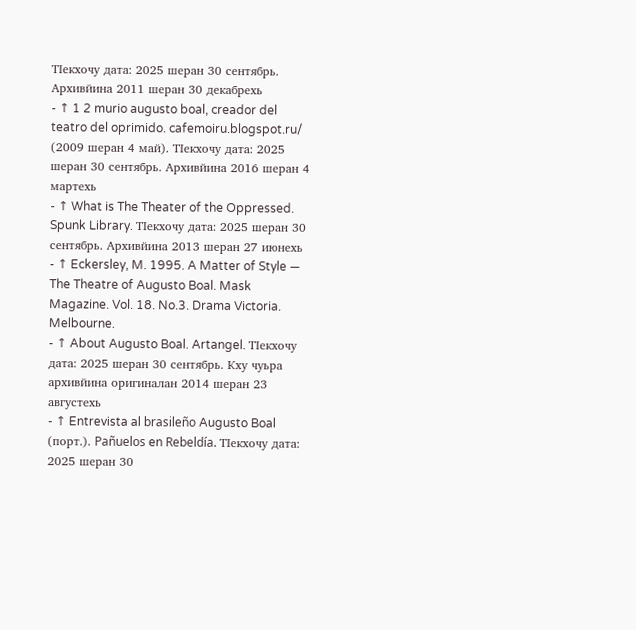ТӀекхочу дата: 2025 шеран 30 сентябрь. Архивйина 2011 шеран 30 декабрехь
- ↑ 1 2 murio augusto boal, creador del teatro del oprimido. cafemoiru.blogspot.ru/ (2009 шеран 4 май). ТӀекхочу дата: 2025 шеран 30 сентябрь. Архивйина 2016 шеран 4 мартехь
- ↑ What is The Theater of the Oppressed. Spunk Library. ТӀекхочу дата: 2025 шеран 30 сентябрь. Архивйина 2013 шеран 27 июнехь
- ↑ Eckersley, M. 1995. A Matter of Style — The Theatre of Augusto Boal. Mask Magazine. Vol. 18. No.3. Drama Victoria. Melbourne.
- ↑ About Augusto Boal. Artangel. ТӀекхочу дата: 2025 шеран 30 сентябрь. Кху чуьра архивйина оригиналан 2014 шеран 23 августехь
- ↑ Entrevista al brasileño Augusto Boal (порт.). Pañuelos en Rebeldía. ТӀекхочу дата: 2025 шеран 30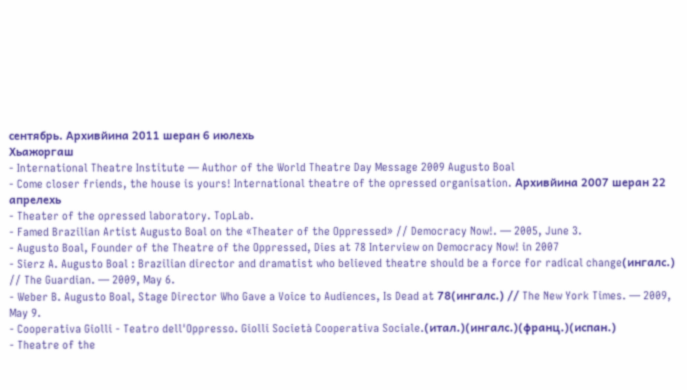сентябрь. Архивйина 2011 шеран 6 июлехь
Хьажоргаш
- International Theatre Institute — Author of the World Theatre Day Message 2009 Augusto Boal
- Come closer friends, the house is yours! International theatre of the opressed organisation. Архивйина 2007 шеран 22 апрелехь
- Theater of the opressed laboratory. TopLab.
- Famed Brazilian Artist Augusto Boal on the «Theater of the Oppressed» // Democracy Now!. — 2005, June 3.
- Augusto Boal, Founder of the Theatre of the Oppressed, Dies at 78 Interview on Democracy Now! in 2007
- Sierz A. Augusto Boal : Brazilian director and dramatist who believed theatre should be a force for radical change(ингалс.) // The Guardian. — 2009, May 6.
- Weber B. Augusto Boal, Stage Director Who Gave a Voice to Audiences, Is Dead at 78(ингалс.) // The New York Times. — 2009, May 9.
- Cooperativa Giolli - Teatro dell'Oppresso. Giolli Società Cooperativa Sociale.(итал.)(ингалс.)(франц.)(испан.)
- Theatre of the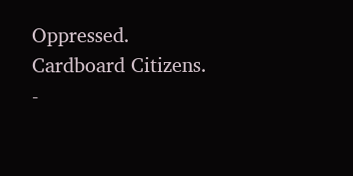Oppressed. Cardboard Citizens.
-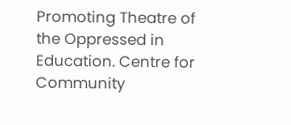Promoting Theatre of the Oppressed in Education. Centre for Community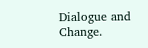Dialogue and Change.